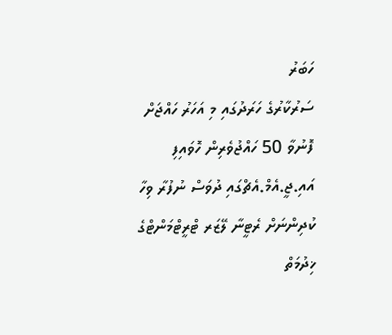ހަބަރު
ސަރުކާރުގެ ހަރަދުގައި މި އަހަރު ހައްޖަށް ފޮނުވާ 50 ހައްޖުވެރިން ހޮވައިފި
އައި.ޖީ.އެމް.އެޗްގައި ދުވަސް ނުފުރާ ވިހާ ކުދިންނަށް ރެޓީނާ ލޭޒަރ ޓްރީޓްމަންޓްގެ ޚިދުމަތް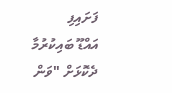ފަށައިފި
އައްޑޫ ބައިކުރުމާ ދެކޮޅަށް "ވަން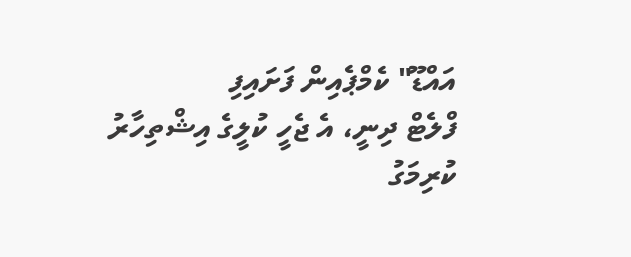އައްޑޫ" ކެމްޕެއިން ފަށައިފި
ފްލެޓް ދިނީ، އެ ޖެހީ ކުލީގެ އިޝްތިހާރު
ކުރިމަގު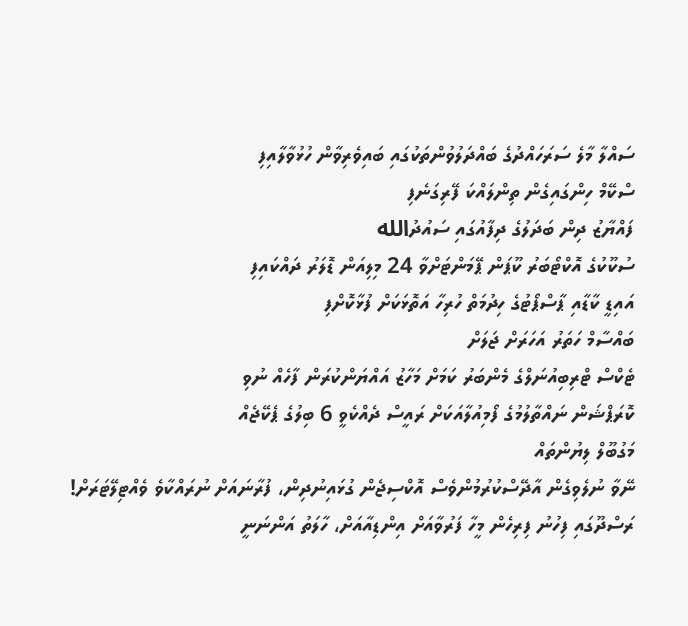ސައްލާ މާލެ ސަރަހައްދުގެ ބައްދަލުވުންތަކުގައި ބައިވެރިވާން ހުޅުވާލާއިފި
ސްކޭމް ހިންގައިގެން ތިންލައްކަ ފޭރިގަނެފި
ފައްޔާޒު ދިން ބަދަލުގެ ދިފާއުގައި ސައުދުالله
ސުކޫކުގެ އޮކްޓޯބަރު ކޫޕަން ޕޭމަންޓަށްވާ 24 މިލިއަން ޑޮލަރު ދައްކައިފި
އައިޑީ ކާޑާއި ޕާސްޕޯޓުގެ ހިދުމަތް ހުރިހާ އަތޮޅަކަށް ފުޅާކޮށްފި
ބައްސާމް ހަތަރު އަހަރަށް ޖަލަށް
ޓެކްސް ޓްރިބިއުނަލްގެ މެންބަރު ކަމަށް މަހާޒު އައްޔަންކުރަން ފާހެއް ނުވި
ކޮރަޕްޝަން ނައްތާލުމުގެ ފޯމިއުލާއަކަށް ރައީސް ދެއްކެވީ 6 ބިލުގެ ޕެކޭޖެއް
މަގުބޫލް ލިޔުންތައް
ނޭވާ ނުލެވިގެން އާދޭސްކުރުމުންވެސް އޮކްސިޖެން ގުޅައިނުދިން، ފުރާނައަށް ނުރައްކާވެ ވެއްޓިލޭޓަރަށް!
ރަސްދޫގައި ފިހުނު ފިރިހެން މީހާ ފަރުވާއަށް އިންޑިއާއަށް، ހާލަތު އަންނަނީ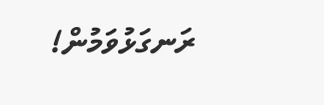ރަނގަޅުވަމުން!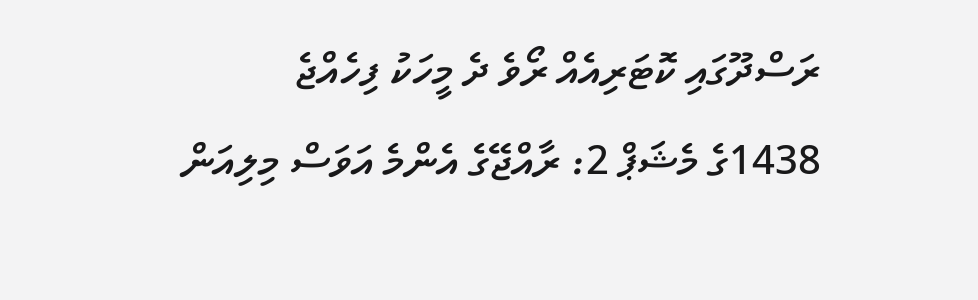ރަސްދޫގައި ކޮޓަރިއެއް ރޯވެ ދެ މީހަކު ފިހެއްޖެ
1438ގެ މެޝަޕް 2: ރާއްޖޭގެ އެންމެ އަވަސް މިލިއަން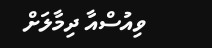ވިއުސްއާ ދިމާލަށް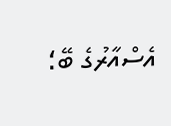އެސްއާރުގެ ބޭ؛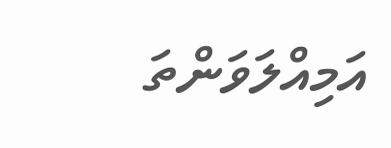އަމިއްލަވަންތަ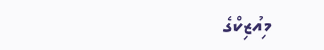މިއުޒިކްގެ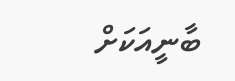ބާނީއަކަށް